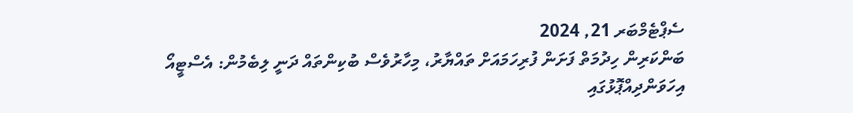ސެޕްޓެމްބަރ 21, 2024
ބަންކަރިން ހިދުމަތް ފަށަން ފުރިހަމައަށް ތައްޔާރު، މިހާރުވެސް ބުކިންތައް ދަނީ ލިބެމުން: އެސްޓީއޯ
އިހަވަންދިއްޕޮޅުގައި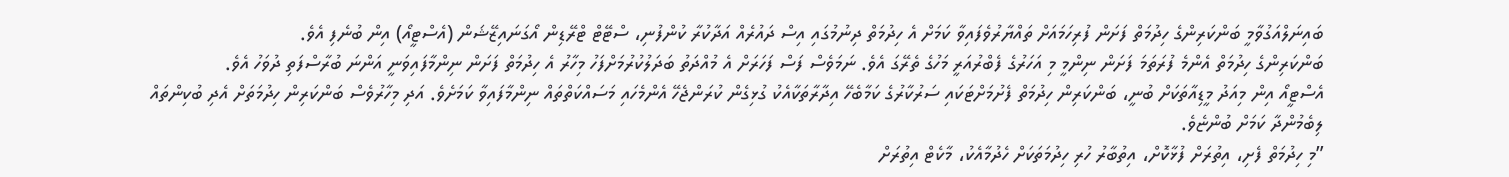ބައިނަލްއަގުވާމީ ބަންކަރިންގެ ހިދުމަތް ފަށަން ފުރިހަމައަށް ތައްޔާރުވެފައިވާ ކަމަށް އެ ހިދުމަތް ދިނުމުގައި އިސް ދައުރެއް އަދާކުރާ ކުންފުނި، ސްޓޭޓް ޓްރޭޑިން އޯގަނައިޒޭޝަން (އެސްޓީއޯ) އިން ބުނެފި އެވެ.
ބަންކަރިންގެ ހިދުމަތް އެންމެ ފުރަތަމަ ފަށަން ނިންމީ މި އަހަރުގެ ފެބްރުއަރީ މަހުގެ ތެރޭގަ އެވެ. ނަމަވެސް ފަސް ފަހަރަށް އެ މުއްދަތު ބަދަލުކުރުމަށްފަހު މިހާރު އެ ހިދުމަތް ފަށަން ނިންމާފައިވަނީ އަންނަ ބުރާސްފަތި ދުވަހު އެވެ.
އެސްޓީއޯ އިން މިއަދު މީޑިއާތަކަށް ބުނީ، ބަންކަރިން ހިދުމަތް ފެށުމަށްޓަކައި ސަރުކާރުގެ ކަމާބެހޭ އިދާރާތަކާއެކު ގުޅިގެން ކުރަންޖެހޭ އެންމެހައި މަސައްކަތްތައް ނިންމާފައިވާ ކަމަށެވެ. އަދި މިހާރުވެސް ބަންކަރިން ހިދުމަތަށް އެދި ބުކިންތައް ލިބެމުންދާ ކަމަށް ބުންޏެވެ.
”މި ހިދުމަތް ފެށި، އިތުރަށް ފުޅާކޮށް، އިތުބާރު ހުރި ހިދުމަތަކަށް ހެދުމާއެކު، މާކެޓް އިތުރަށް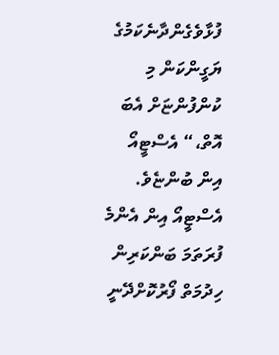ފުޅާވެގެންދާނެކަމުގެ ޔަގީންކަން މި ކުންފުންޏަށް އެބަ އޮތް،“ އެސްޓީއޯ އިން ބުންޏެވެ.
އެސްޓީއޯ އިން އެންމެ ފުރަތަމަ ބަންކަރިން ހިދުމަތް ފޯރުކޮށްދޭނީ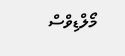މޯލްޑިވްސް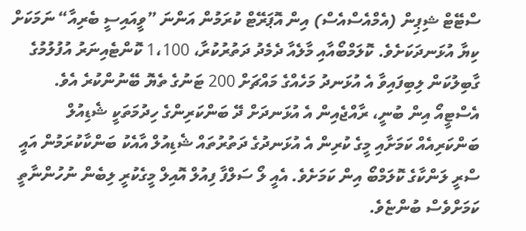ސްޓޭޓް ޝިޕިން (އެމްއެސްއެސް) އިން އޮޕަރޭޓް ކުރަމުން އަންނަ ”ވީއައިސީ ބެރިއާ“ ނަމަކަށް ކިޔާ އުޅަނދަކަށެވެ. ކޮލަމްބޯއާއި މާލެއާ ދެމެދު ދަތުރުކުރާ، 1،100 ކޮންޓެއިނަރު އުފުލުމުގެ ގާބިލުކަން ލިބިފައިވާ އެ އުޅަނދު މަހެއްގެ މައްޗަށް 200 ޓަނުގެ ތެޔޮ ބޭނުންކުރެ އެވެ.
އެސްޓީއޯ އިން ބުނީ، ރާއްޖެއިން އެ އުޅަނދަށް ދޭ ބަންކަރިންގެ ހިދުމަތަކީ ޝެޑިއުލް ބަންކަރިއެއް ކަމަށާއި މީގެ ކުރިން އެ އުޅަނދުގެ ދަތުރުތައް ޝެޑިއުލް އާއެކު ބަންކާކުރަމުން އައީ ސްރީ ލަންކާގެ ކޮލަމްބޯ އިން ކަމަށެވެ. އެއީ ލޯ ސަލްފާ ފިއުލް އޮއިލް މީގެކުރީ ލިބެން ނުހުންނާތީ ކަމަށްވެސް ބުންޏެވެ.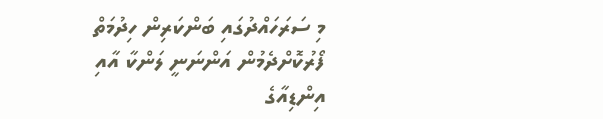މި ސަރަހައްދުގައި ބަންކަރިން ހިދުމަތް ފޯރުކޮށްދެމުން އަންނަނީ ލަންކާ އާއި އިންޑިއާގެ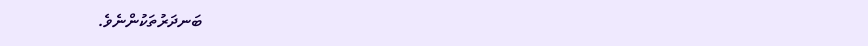ބަނދަރުތަކުންނެވެ.